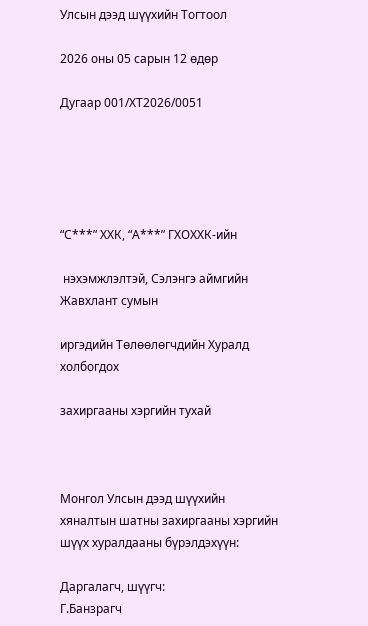Улсын дээд шүүхийн Тогтоол

2026 оны 05 сарын 12 өдөр

Дугаар 001/ХТ2026/0051





“С***” ХХК, “А***” ГХОХХК-ийн

 нэхэмжлэлтэй, Сэлэнгэ аймгийн Жавхлант сумын

иргэдийн Төлөөлөгчдийн Хуралд холбогдох

захиргааны хэргийн тухай



Монгол Улсын дээд шүүхийн хяналтын шатны захиргааны хэргийн шүүх хуралдааны бүрэлдэхүүн:

Даргалагч, шүүгч:                    Г.Банзрагч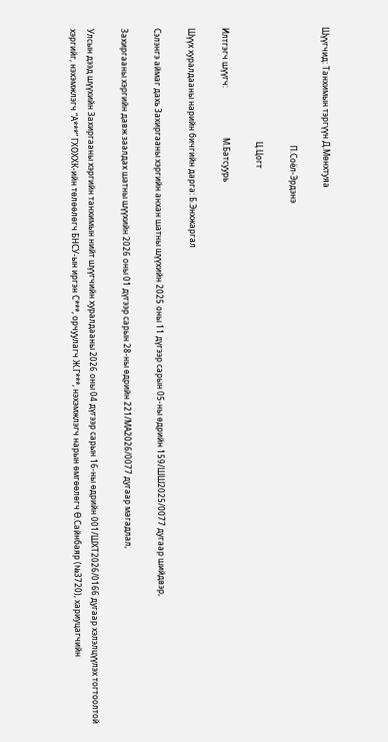Шүүгчид: Танхимын тэргүүн Д.Мөнхтуяа

                                                           П.Соёл-Эрдэнэ

                                                         Ц.Цогт

Илтгэгч шүүгч:                         М.Батсуурь

Шүүх хуралдааны нарийн бичгийн дарга: Б.Энхжаргал

Сэлэнгэ аймаг дахь Захиргааны хэргийн анхан шатны шүүхийн 2025 оны 11 дүгээр сарын 05-ны өдрийн 159/ШШ2025/0077 дугаар шийдвэр,

Захиргааны хэргийн давж заалдах шатны шүүхийн 2026 оны 01 дүгээр сарын 28-ны өдрийн 221/МА2026/0077 дугаар магадлал,

Улсын дээд шүүхийн Захиргааны хэргийн танхимын нийт шүүгчийн хуралдааны 2026 оны 04 дүгээр сарын 16-ны өдрийн 001/ШХТ2026/0166 дугаар хэлэлцүүлэх тогтоолтой хэргийг, нэхэмжлэгч “А***” ГХОХХК-ийн төлөөлөгч БНСУ-ын иргэн С***, орчуулагч Ж.Г***, нэхэмжлэгч нарын өмгөөлөгч Ө.Сайнбаяр (№3720), хариуцагчийн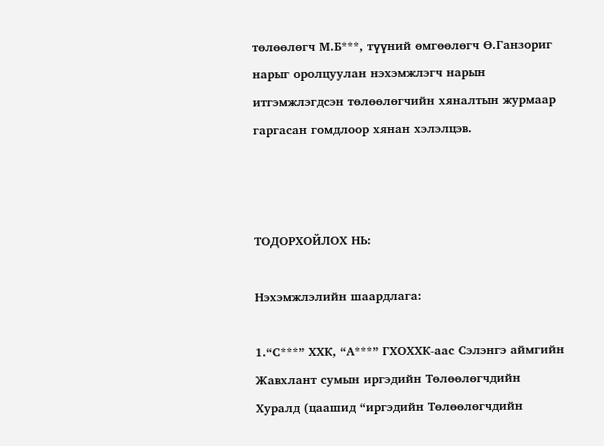төлөөлөгч М.Б***, түүний өмгөөлөгч Ө.Ганзориг нарыг оролцуулан нэхэмжлэгч нарын итгэмжлэгдсэн төлөөлөгчийн хяналтын журмаар гаргасан гомдлоор хянан хэлэлцэв.



ТОДОРХОЙЛОХ НЬ:

Нэхэмжлэлийн шаардлага:

1.“С***” ХХК, “А***” ГХОХХК-аас Сэлэнгэ аймгийн Жавхлант сумын иргэдийн Төлөөлөгчдийн Хуралд (цаашид “иргэдийн Төлөөлөгчдийн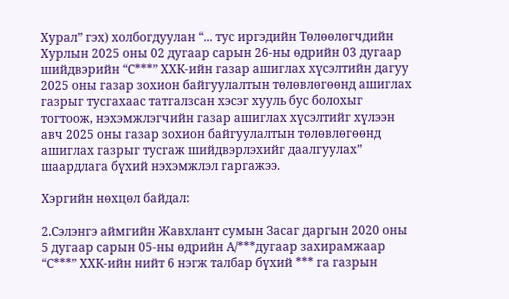Хурал” гэх) холбогдуулан “... тус иргэдийн Төлөөлөгчдийн Хурлын 2025 оны 02 дугаар сарын 26-ны өдрийн 03 дугаар шийдвэрийн “С***” ХХК-ийн газар ашиглах хүсэлтийн дагуу 2025 оны газар зохион байгуулалтын төлөвлөгөөнд ашиглах газрыг тусгахаас татгалзсан хэсэг хууль бус болохыг тогтоож, нэхэмжлэгчийн газар ашиглах хүсэлтийг хүлээн авч 2025 оны газар зохион байгуулалтын төлөвлөгөөнд ашиглах газрыг тусгаж шийдвэрлэхийг даалгуулах” шаардлага бүхий нэхэмжлэл гаргажээ.

Хэргийн нөхцөл байдал:

2.Сэлэнгэ аймгийн Жавхлант сумын Засаг даргын 2020 оны 5 дугаар сарын 05-ны өдрийн А/***дугаар захирамжаар “С***” ХХК-ийн нийт 6 нэгж талбар бүхий *** га газрын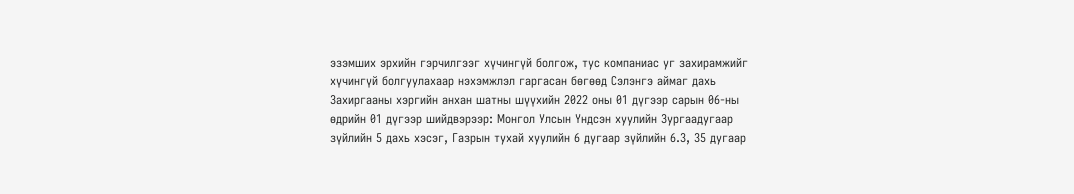эзэмших эрхийн гэрчилгээг хүчингүй болгож, тус компаниас уг захирамжийг хүчингүй болгуулахаар нэхэмжлэл гаргасан бөгөөд Сэлэнгэ аймаг дахь Захиргааны хэргийн анхан шатны шүүхийн 2022 оны 01 дүгээр сарын 06-ны өдрийн 01 дүгээр шийдвэрээр: Монгол Улсын Үндсэн хуулийн Зургаадугаар зүйлийн 5 дахь хэсэг, Газрын тухай хуулийн 6 дугаар зүйлийн 6.3, 35 дугаар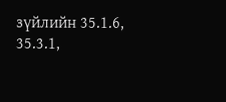зүйлийн 35.1.6, 35.3.1,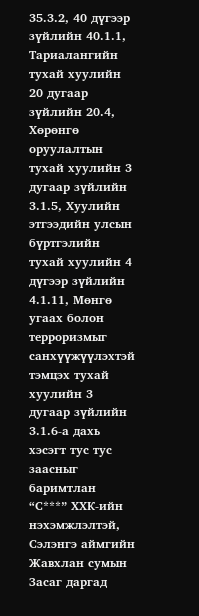35.3.2, 40 дүгээр зүйлийн 40.1.1, Тариалангийн тухай хуулийн 20 дугаар зүйлийн 20.4, Хөрөнгө оруулалтын тухай хуулийн 3 дугаар зүйлийн 3.1.5, Хуулийн этгээдийн улсын бүртгэлийн тухай хуулийн 4 дүгээр зүйлийн 4.1.11, Мөнгө угаах болон терроризмыг санхүүжүүлэхтэй тэмцэх тухай хуулийн 3 дугаар зүйлийн 3.1.6-а дахь хэсэгт тус тус заасныг баримтлан “С***” ХХК-ийн нэхэмжлэлтэй, Сэлэнгэ аймгийн Жавхлан сумын Засаг даргад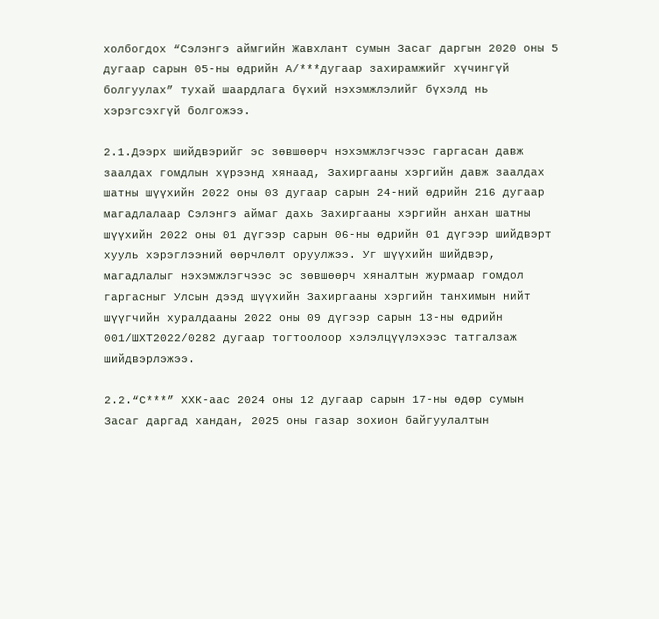холбогдох “Сэлэнгэ аймгийн Жавхлант сумын Засаг даргын 2020 оны 5 дугаар сарын 05-ны өдрийн А/***дугаар захирамжийг хүчингүй болгуулах” тухай шаардлага бүхий нэхэмжлэлийг бүхэлд нь хэрэгсэхгүй болгожээ.

2.1.Дээрх шийдвэрийг эс зөвшөөрч нэхэмжлэгчээс гаргасан давж заалдах гомдлын хүрээнд хянаад, Захиргааны хэргийн давж заалдах шатны шүүхийн 2022 оны 03 дугаар сарын 24-ний өдрийн 216 дугаар магадлалаар Сэлэнгэ аймаг дахь Захиргааны хэргийн анхан шатны шүүхийн 2022 оны 01 дүгээр сарын 06-ны өдрийн 01 дүгээр шийдвэрт хууль хэрэглээний өөрчлөлт оруулжээ. Уг шүүхийн шийдвэр, магадлалыг нэхэмжлэгчээс эс зөвшөөрч хяналтын журмаар гомдол гаргасныг Улсын дээд шүүхийн Захиргааны хэргийн танхимын нийт шүүгчийн хуралдааны 2022 оны 09 дүгээр сарын 13-ны өдрийн 001/ШХТ2022/0282 дугаар тогтоолоор хэлэлцүүлэхээс татгалзаж шийдвэрлэжээ.

2.2.“С***” ХХК-аас 2024 оны 12 дугаар сарын 17-ны өдөр сумын Засаг даргад хандан, 2025 оны газар зохион байгуулалтын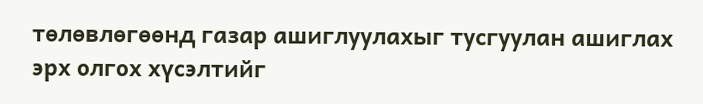төлөвлөгөөнд газар ашиглуулахыг тусгуулан ашиглах эрх олгох хүсэлтийг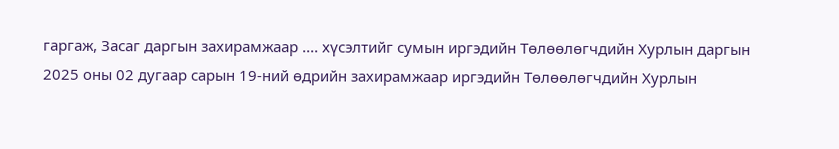гаргаж, Засаг даргын захирамжаар .... хүсэлтийг сумын иргэдийн Төлөөлөгчдийн Хурлын даргын 2025 оны 02 дугаар сарын 19-ний өдрийн захирамжаар иргэдийн Төлөөлөгчдийн Хурлын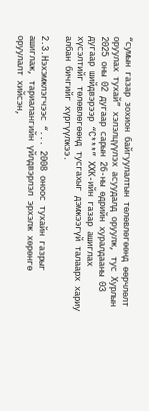“сумын газар зохион байгуулалтын төлөвлөгөөнд өөрчлөлт оруулах тухай” хэлэлцүүлэх асуудалд оруулж, тус Хурлын 2025 оны 02 дугаар сарын 26-ны өдрийн хуралдааны 03 дугаар шийдвэрээр “С***” ХХК-ийн газар ашиглах хүсэлтийг төлөвлөгөөнд тусгахыг дэмжээгүй талаарх хариу албан бичгийг хүргүүлжээ.

2.3.Нэхэмжлэгчээс “... 2008 оноос тухайн газрыг ашиглаж, тариалангийн үйлдвэрлэл эрхэлж хөрөнгө оруулалт хийсэн,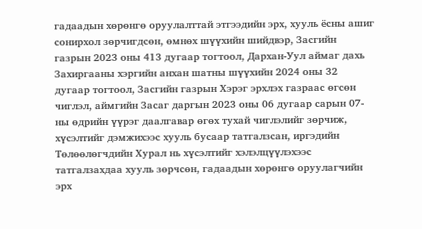гадаадын хөрөнгө оруулалттай этгээдийн эрх, хууль ёсны ашиг сонирхол зөрчигдсөн, өмнөх шүүхийн шийдвэр, Засгийн газрын 2023 оны 413 дугаар тогтоол, Дархан-Уул аймаг дахь Захиргааны хэргийн анхан шатны шүүхийн 2024 оны 32 дугаар тогтоол, Засгийн газрын Хэрэг эрхлэх газраас өгсөн чиглэл, аймгийн Засаг даргын 2023 оны 06 дугаар сарын 07-ны өдрийн үүрэг даалгавар өгөх тухай чиглэлийг зөрчиж, хүсэлтийг дэмжихээс хууль бусаар татгалзсан, иргэдийн Төлөөлөгчдийн Хурал нь хүсэлтийг хэлэлцүүлэхээс татгалзахдаа хууль зөрчсөн, гадаадын хөрөнгө оруулагчийн эрх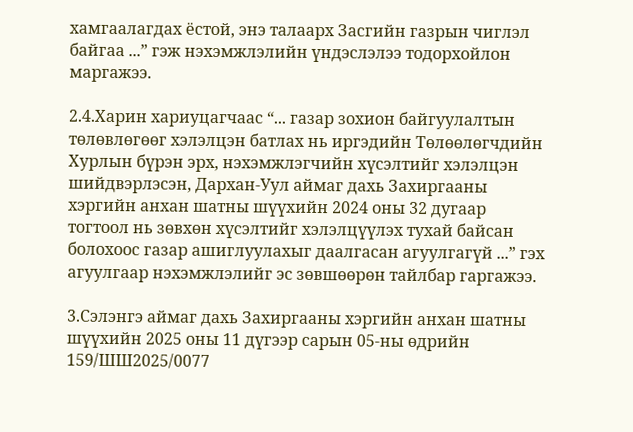хамгаалагдах ёстой, энэ талаарх Засгийн газрын чиглэл байгаа ...” гэж нэхэмжлэлийн үндэслэлээ тодорхойлон маргажээ.

2.4.Харин хариуцагчаас “... газар зохион байгуулалтын төлөвлөгөөг хэлэлцэн батлах нь иргэдийн Төлөөлөгчдийн Хурлын бүрэн эрх, нэхэмжлэгчийн хүсэлтийг хэлэлцэн шийдвэрлэсэн, Дархан-Уул аймаг дахь Захиргааны хэргийн анхан шатны шүүхийн 2024 оны 32 дугаар тогтоол нь зөвхөн хүсэлтийг хэлэлцүүлэх тухай байсан болохоос газар ашиглуулахыг даалгасан агуулгагүй ...” гэх агуулгаар нэхэмжлэлийг эс зөвшөөрөн тайлбар гаргажээ.

3.Сэлэнгэ аймаг дахь Захиргааны хэргийн анхан шатны шүүхийн 2025 оны 11 дүгээр сарын 05-ны өдрийн 159/ШШ2025/0077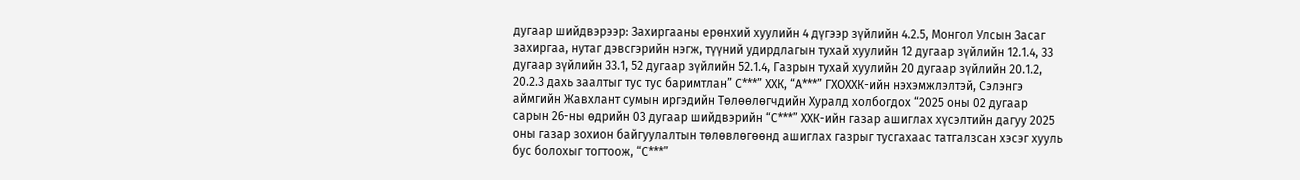дугаар шийдвэрээр: Захиргааны ерөнхий хуулийн 4 дүгээр зүйлийн 4.2.5, Монгол Улсын Засаг захиргаа, нутаг дэвсгэрийн нэгж, түүний удирдлагын тухай хуулийн 12 дугаар зүйлийн 12.1.4, 33 дугаар зүйлийн 33.1, 52 дугаар зүйлийн 52.1.4, Газрын тухай хуулийн 20 дугаар зүйлийн 20.1.2, 20.2.3 дахь заалтыг тус тус баримтлан” С***” ХХК, “А***” ГХОХХК-ийн нэхэмжлэлтэй, Сэлэнгэ аймгийн Жавхлант сумын иргэдийн Төлөөлөгчдийн Хуралд холбогдох “2025 оны 02 дугаар сарын 26-ны өдрийн 03 дугаар шийдвэрийн “С***” ХХК-ийн газар ашиглах хүсэлтийн дагуу 2025 оны газар зохион байгуулалтын төлөвлөгөөнд ашиглах газрыг тусгахаас татгалзсан хэсэг хууль бус болохыг тогтоож, “С***”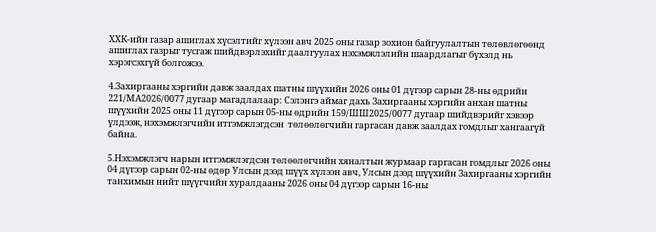ХХК-ийн газар ашиглах хүсэлтийг хүлээн авч 2025 оны газар зохион байгуулалтын төлөвлөгөөнд ашиглах газрыг тусгаж шийдвэрлэхийг даалгуулах нэхэмжлэлийн шаардлагыг бүхэлд нь хэрэгсэхгүй болгожээ.

4.Захиргааны хэргийн давж заалдах шатны шүүхийн 2026 оны 01 дүгээр сарын 28-ны өдрийн 221/МА2026/0077 дугаар магадлалаар: Сэлэнгэ аймаг дахь Захиргааны хэргийн анхан шатны шүүхийн 2025 оны 11 дүгээр сарын 05-ны өдрийн 159/ШШ2025/0077 дугаар шийдвэрийг хэвээр үлдээж, нэхэмжлэгчийн итгэмжлэгдсэн  төлөөлөгчийн гаргасан давж заалдах гомдлыг хангаагүй байна.

5.Нэхэмжлэгч нарын итгэмжлэгдсэн төлөөлөгчийн хяналтын журмаар гаргасан гомдлыг 2026 оны 04 дүгээр сарын 02-ны өдөр Улсын дээд шүүх хүлээн авч, Улсын дээд шүүхийн Захиргааны хэргийн танхимын нийт шүүгчийн хуралдааны 2026 оны 04 дүгээр сарын 16-ны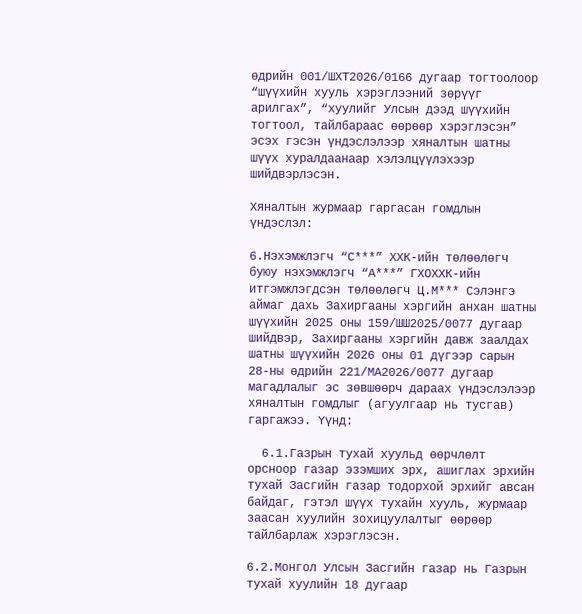өдрийн 001/ШХТ2026/0166 дугаар тогтоолоор “шүүхийн хууль хэрэглээний зөрүүг арилгах”, “хуулийг Улсын дээд шүүхийн тогтоол, тайлбараас өөрөөр хэрэглэсэн” эсэх гэсэн үндэслэлээр хяналтын шатны шүүх хуралдаанаар хэлэлцүүлэхээр шийдвэрлэсэн.

Хяналтын журмаар гаргасан гомдлын үндэслэл:

6.Нэхэмжлэгч “С***” ХХК-ийн төлөөлөгч буюу нэхэмжлэгч “А***” ГХОХХК-ийн итгэмжлэгдсэн төлөөлөгч Ц.М*** Сэлэнгэ аймаг дахь Захиргааны хэргийн анхан шатны шүүхийн 2025 оны 159/ШШ2025/0077 дугаар шийдвэр, Захиргааны хэргийн давж заалдах шатны шүүхийн 2026 оны 01 дүгээр сарын 28-ны өдрийн 221/МА2026/0077 дугаар магадлалыг эс зөвшөөрч дараах үндэслэлээр хяналтын гомдлыг (агуулгаар нь тусгав) гаргажээ. Үүнд:

  6.1.Газрын тухай хуульд өөрчлөлт орсноор газар эзэмших эрх, ашиглах эрхийн тухай Засгийн газар тодорхой эрхийг авсан байдаг, гэтэл шүүх тухайн хууль, журмаар заасан хуулийн зохицуулалтыг өөрөөр тайлбарлаж хэрэглэсэн.

6.2.Монгол Улсын Засгийн газар нь Газрын тухай хуулийн 18 дугаар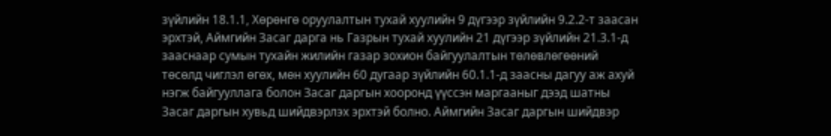зүйлийн 18.1.1, Хөрөнгө оруулалтын тухай хуулийн 9 дүгээр зүйлийн 9.2.2-т заасан эрхтэй, Аймгийн Засаг дарга нь Газрын тухай хуулийн 21 дүгээр зүйлийн 21.3.1-д зааснаар сумын тухайн жилийн газар зохион байгуулалтын төлөвлөгөөний төсөлд чиглэл өгөх, мөн хуулийн 60 дугаар зүйлийн 60.1.1-д заасны дагуу аж ахуй нэгж байгууллага болон Засаг даргын хооронд үүссэн маргааныг дээд шатны Засаг даргын хувьд шийдвэрлэх эрхтэй болно. Аймгийн Засаг даргын шийдвэр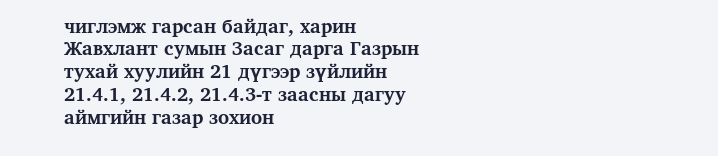чиглэмж гарсан байдаг, харин Жавхлант сумын Засаг дарга Газрын тухай хуулийн 21 дүгээр зүйлийн 21.4.1, 21.4.2, 21.4.3-т заасны дагуу аймгийн газар зохион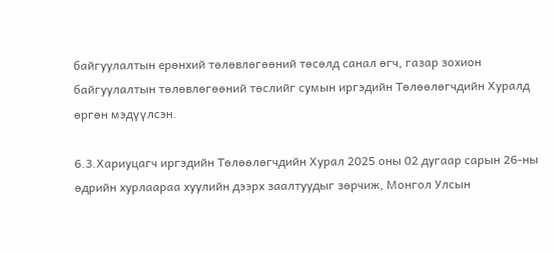байгуулалтын ерөнхий төлөвлөгөөний төсөлд санал өгч, газар зохион байгуулалтын төлөвлөгөөний төслийг сумын иргэдийн Төлөөлөгчдийн Хуралд өргөн мэдүүлсэн.

6.3.Хариуцагч иргэдийн Төлөөлөгчдийн Хурал 2025 оны 02 дугаар сарын 26-ны өдрийн хурлаараа хуулийн дээрх заалтуудыг зөрчиж, Монгол Улсын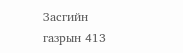Засгийн газрын 413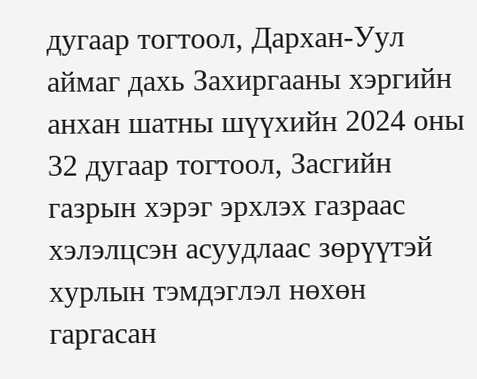дугаар тогтоол, Дархан-Уул аймаг дахь Захиргааны хэргийн анхан шатны шүүхийн 2024 оны 32 дугаар тогтоол, Засгийн газрын хэрэг эрхлэх газраас  хэлэлцсэн асуудлаас зөрүүтэй хурлын тэмдэглэл нөхөн гаргасан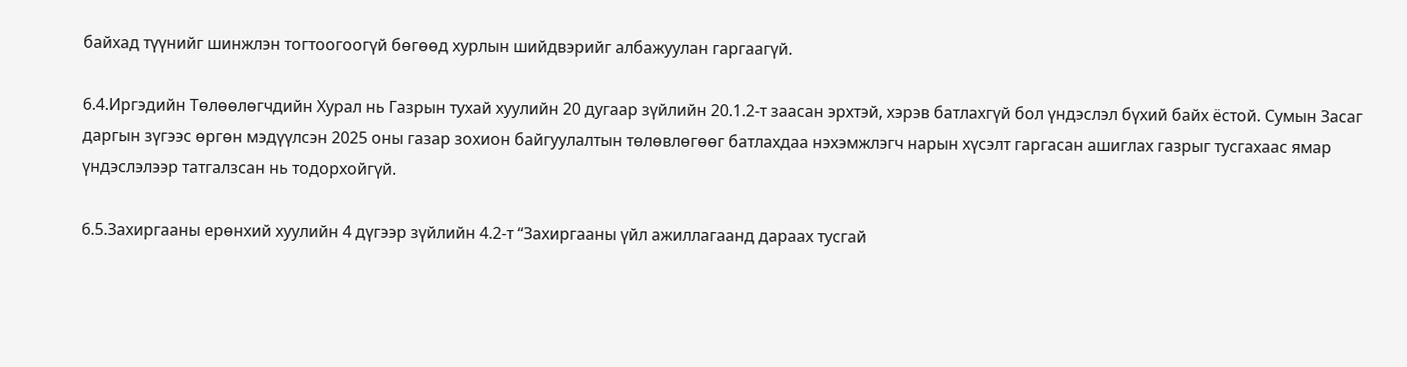байхад түүнийг шинжлэн тогтоогоогүй бөгөөд хурлын шийдвэрийг албажуулан гаргаагүй.

6.4.Иргэдийн Төлөөлөгчдийн Хурал нь Газрын тухай хуулийн 20 дугаар зүйлийн 20.1.2-т заасан эрхтэй, хэрэв батлахгүй бол үндэслэл бүхий байх ёстой. Сумын Засаг даргын зүгээс өргөн мэдүүлсэн 2025 оны газар зохион байгуулалтын төлөвлөгөөг батлахдаа нэхэмжлэгч нарын хүсэлт гаргасан ашиглах газрыг тусгахаас ямар үндэслэлээр татгалзсан нь тодорхойгүй.

6.5.Захиргааны ерөнхий хуулийн 4 дүгээр зүйлийн 4.2-т “Захиргааны үйл ажиллагаанд дараах тусгай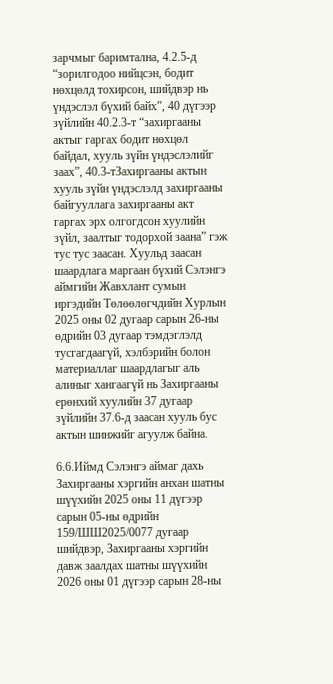зарчмыг баримтална, 4.2.5-д “зорилгодоо нийцсэн, бодит нөхцөлд тохирсон, шийдвэр нь үндэслэл бүхий байх”, 40 дүгээр зүйлийн 40.2.3-т “захиргааны актыг гаргах бодит нөхцөл байдал, хууль зүйн үндэслэлийг заах”, 40.3-тЗахиргааны актын хууль зүйн үндэслэлд захиргааны байгууллага захиргааны акт гаргах эрх олгогдсон хуулийн зүйл, заалтыг тодорхой заана” гэж тус тус заасан. Хуульд заасан шаардлага маргаан бүхий Сэлэнгэ аймгийн Жавхлант сумын иргэдийн Төлөөлөгчдийн Хурлын 2025 оны 02 дугаар сарын 26-ны өдрийн 03 дугаар тэмдэглэлд тусгагдаагүй, хэлбэрийн болон материаллаг шаардлагыг аль алиныг хангаагүй нь Захиргааны ерөнхий хуулийн 37 дугаар зүйлийн 37.6-д заасан хууль бус актын шинжийг агуулж байна.

6.6.Иймд Сэлэнгэ аймаг дахь Захиргааны хэргийн анхан шатны шүүхийн 2025 оны 11 дүгээр сарын 05-ны өдрийн 159/ШШ2025/0077 дугаар шийдвэр, Захиргааны хэргийн давж заалдах шатны шүүхийн 2026 оны 01 дүгээр сарын 28-ны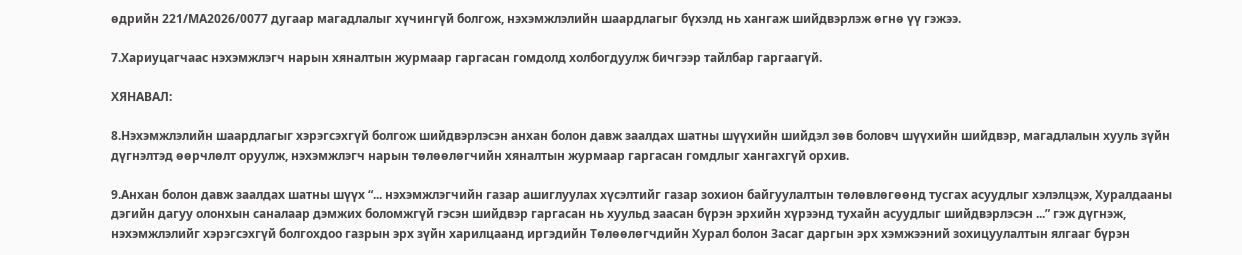өдрийн 221/МА2026/0077 дугаар магадлалыг хүчингүй болгож, нэхэмжлэлийн шаардлагыг бүхэлд нь хангаж шийдвэрлэж өгнө үү гэжээ.

7.Хариуцагчаас нэхэмжлэгч нарын хяналтын журмаар гаргасан гомдолд холбогдуулж бичгээр тайлбар гаргаагүй.

ХЯНАВАЛ:

8.Нэхэмжлэлийн шаардлагыг хэрэгсэхгүй болгож шийдвэрлэсэн анхан болон давж заалдах шатны шүүхийн шийдэл зөв боловч шүүхийн шийдвэр, магадлалын хууль зүйн дүгнэлтэд өөрчлөлт оруулж, нэхэмжлэгч нарын төлөөлөгчийн хяналтын журмаар гаргасан гомдлыг хангахгүй орхив.

9.Анхан болон давж заалдах шатны шүүх “... нэхэмжлэгчийн газар ашиглуулах хүсэлтийг газар зохион байгуулалтын төлөвлөгөөнд тусгах асуудлыг хэлэлцэж, Хуралдааны дэгийн дагуу олонхын саналаар дэмжих боломжгүй гэсэн шийдвэр гаргасан нь хуульд заасан бүрэн эрхийн хүрээнд тухайн асуудлыг шийдвэрлэсэн ...” гэж дүгнэж, нэхэмжлэлийг хэрэгсэхгүй болгохдоо газрын эрх зүйн харилцаанд иргэдийн Төлөөлөгчдийн Хурал болон Засаг даргын эрх хэмжээний зохицуулалтын ялгааг бүрэн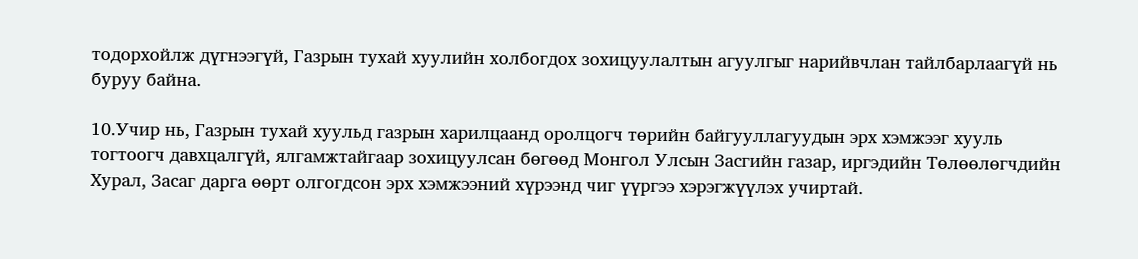тодорхойлж дүгнээгүй, Газрын тухай хуулийн холбогдох зохицуулалтын агуулгыг нарийвчлан тайлбарлаагүй нь буруу байна.

10.Учир нь, Газрын тухай хуульд газрын харилцаанд оролцогч төрийн байгууллагуудын эрх хэмжээг хууль тогтоогч давхцалгүй, ялгамжтайгаар зохицуулсан бөгөөд Монгол Улсын Засгийн газар, иргэдийн Төлөөлөгчдийн Хурал, Засаг дарга өөрт олгогдсон эрх хэмжээний хүрээнд чиг үүргээ хэрэгжүүлэх учиртай.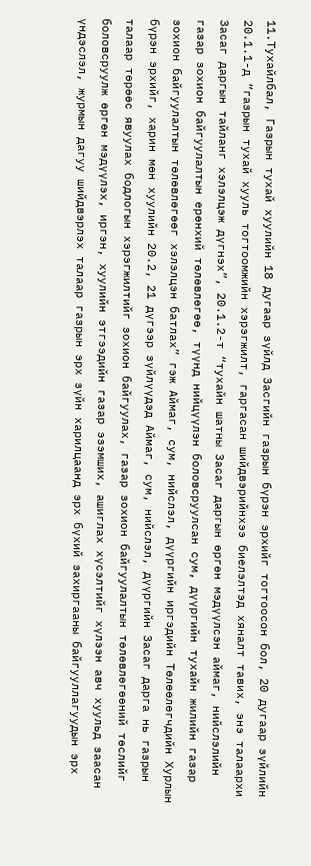11.Тухайлбал, Газрын тухай хуулийн 18 дугаар зүйлд Засгийн газрын бүрэн эрхийг тогтоосон бол, 20 дугаар зүйлийн 20.1.1-д “газрын тухай хууль тогтоомжийн хэрэгжилт, гаргасан шийдвэрийнхээ биелэлтэд хяналт тавих, энэ талаархи Засаг даргын тайланг хэлэлцэж дүгнэх”, 20.1.2-т “тухайн шатны Засаг даргын өргөн мэдүүлсэн аймаг, нийслэлийн газар зохион байгуулалтын ерөнхий төлөвлөгөө, түүнд нийцүүлэн боловсруулсан сум, дүүргийн тухайн жилийн газар зохион байгуулалтын төлөвлөгөөг хэлэлцэн батлах” гэж Аймаг, сум, нийслэл, дүүргийн иргэдийн Төлөөлөгчдийн Хурлын бүрэн эрхийг, харин мөн хуулийн 20.2, 21 дүгээр зүйлүүдэд Аймаг, сум, нийслэл, дүүргийн Засаг дарга нь газрын талаар төрөөс явуулах бодлогын хэрэгжилтийг зохион байгуулах, газар зохион байгуулалтын төлөвлөгөөний төслийг боловсруулж өргөн мэдүүлэх, иргэн, хуулийн этгээдийн газар эзэмших, ашиглах хүсэлтийг хүлээн авч хуульд заасан үндэслэл, журмын дагуу шийдвэрлэх талаар газрын эрх зүйн харилцаанд эрх бүхий захиргааны байгууллагуудын эрх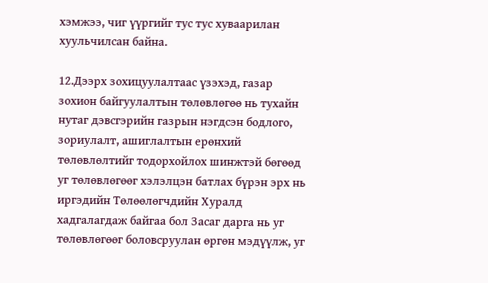хэмжээ, чиг үүргийг тус тус хуваарилан хуульчилсан байна.

12.Дээрх зохицуулалтаас үзэхэд, газар зохион байгуулалтын төлөвлөгөө нь тухайн нутаг дэвсгэрийн газрын нэгдсэн бодлого, зориулалт, ашиглалтын ерөнхий төлөвлөлтийг тодорхойлох шинжтэй бөгөөд  уг төлөвлөгөөг хэлэлцэн батлах бүрэн эрх нь иргэдийн Төлөөлөгчдийн Хуралд хадгалагдаж байгаа бол Засаг дарга нь уг төлөвлөгөөг боловсруулан өргөн мэдүүлж, уг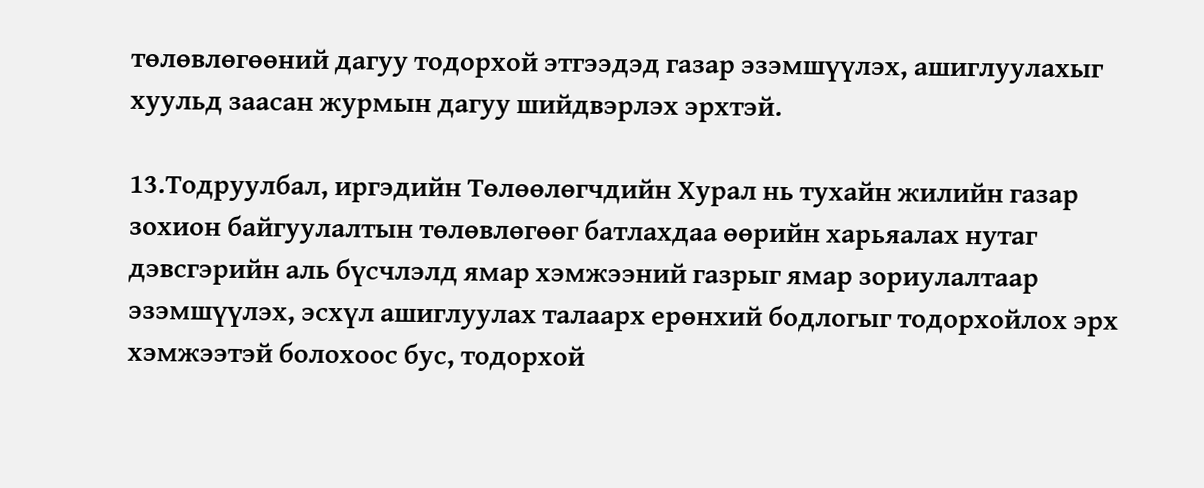төлөвлөгөөний дагуу тодорхой этгээдэд газар эзэмшүүлэх, ашиглуулахыг хуульд заасан журмын дагуу шийдвэрлэх эрхтэй.

13.Тодруулбал, иргэдийн Төлөөлөгчдийн Хурал нь тухайн жилийн газар зохион байгуулалтын төлөвлөгөөг батлахдаа өөрийн харьяалах нутаг дэвсгэрийн аль бүсчлэлд ямар хэмжээний газрыг ямар зориулалтаар эзэмшүүлэх, эсхүл ашиглуулах талаарх ерөнхий бодлогыг тодорхойлох эрх хэмжээтэй болохоос бус, тодорхой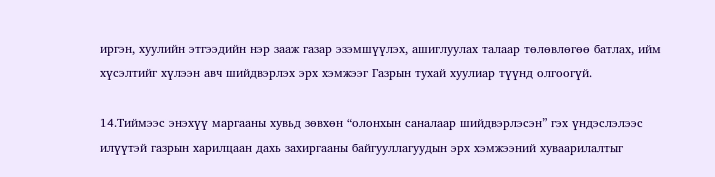иргэн, хуулийн этгээдийн нэр зааж газар эзэмшүүлэх, ашиглуулах талаар төлөвлөгөө батлах, ийм хүсэлтийг хүлээн авч шийдвэрлэх эрх хэмжээг Газрын тухай хуулиар түүнд олгоогүй.

14.Тиймээс энэхүү маргааны хувьд зөвхөн “олонхын саналаар шийдвэрлэсэн” гэх үндэслэлээс илүүтэй газрын харилцаан дахь захиргааны байгууллагуудын эрх хэмжээний хуваарилалтыг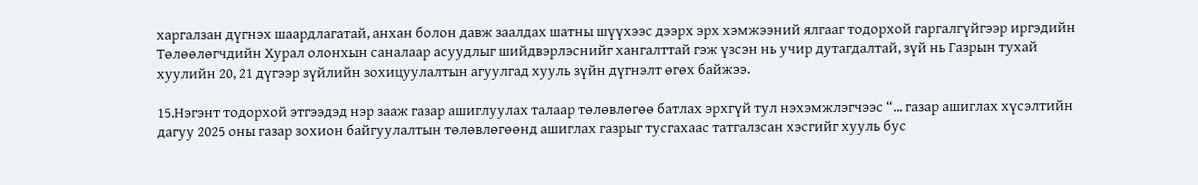харгалзан дүгнэх шаардлагатай, анхан болон давж заалдах шатны шүүхээс дээрх эрх хэмжээний ялгааг тодорхой гаргалгүйгээр иргэдийн Төлөөлөгчдийн Хурал олонхын саналаар асуудлыг шийдвэрлэснийг хангалттай гэж үзсэн нь учир дутагдалтай, зүй нь Газрын тухай хуулийн 20, 21 дүгээр зүйлийн зохицуулалтын агуулгад хууль зүйн дүгнэлт өгөх байжээ.

15.Нэгэнт тодорхой этгээдэд нэр зааж газар ашиглуулах талаар төлөвлөгөө батлах эрхгүй тул нэхэмжлэгчээс “... газар ашиглах хүсэлтийн дагуу 2025 оны газар зохион байгуулалтын төлөвлөгөөнд ашиглах газрыг тусгахаас татгалзсан хэсгийг хууль бус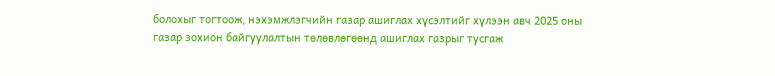болохыг тогтоож, нэхэмжлэгчийн газар ашиглах хүсэлтийг хүлээн авч 2025 оны газар зохион байгуулалтын төлөвлөгөөнд ашиглах газрыг тусгаж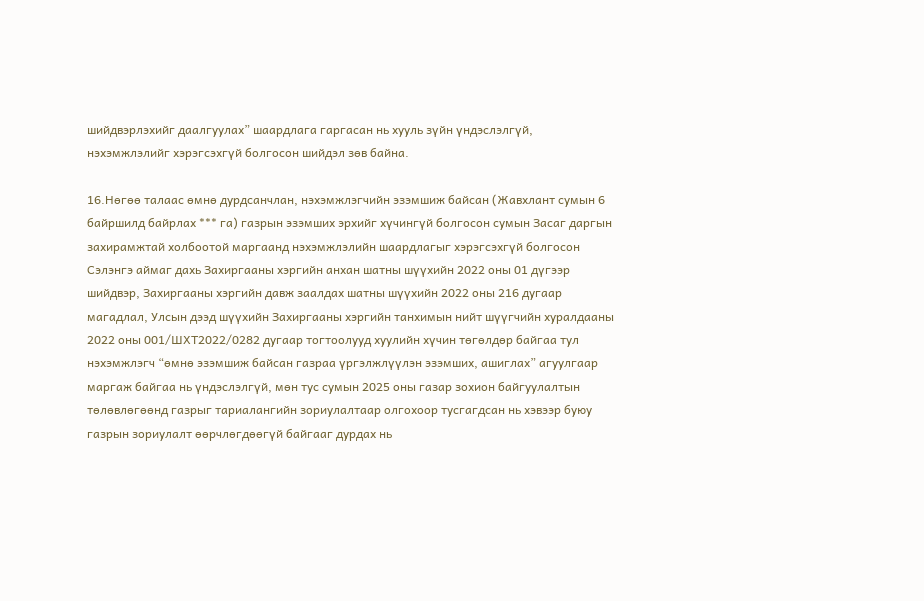шийдвэрлэхийг даалгуулах” шаардлага гаргасан нь хууль зүйн үндэслэлгүй, нэхэмжлэлийг хэрэгсэхгүй болгосон шийдэл зөв байна.

16.Нөгөө талаас өмнө дурдсанчлан, нэхэмжлэгчийн эзэмшиж байсан (Жавхлант сумын 6 байршилд байрлах *** га) газрын эзэмших эрхийг хүчингүй болгосон сумын Засаг даргын захирамжтай холбоотой маргаанд нэхэмжлэлийн шаардлагыг хэрэгсэхгүй болгосон Сэлэнгэ аймаг дахь Захиргааны хэргийн анхан шатны шүүхийн 2022 оны 01 дүгээр шийдвэр, Захиргааны хэргийн давж заалдах шатны шүүхийн 2022 оны 216 дугаар магадлал, Улсын дээд шүүхийн Захиргааны хэргийн танхимын нийт шүүгчийн хуралдааны 2022 оны 001/ШХТ2022/0282 дугаар тогтоолууд хуулийн хүчин төгөлдөр байгаа тул нэхэмжлэгч “өмнө эзэмшиж байсан газраа үргэлжлүүлэн эзэмших, ашиглах” агуулгаар маргаж байгаа нь үндэслэлгүй, мөн тус сумын 2025 оны газар зохион байгуулалтын төлөвлөгөөнд газрыг тариалангийн зориулалтаар олгохоор тусгагдсан нь хэвээр буюу газрын зориулалт өөрчлөгдөөгүй байгааг дурдах нь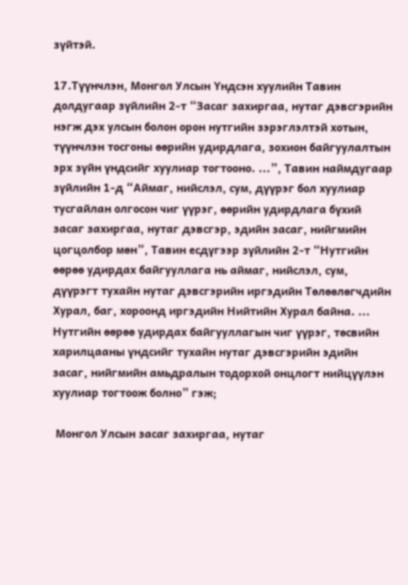зүйтэй.

17.Түүнчлэн, Монгол Улсын Үндсэн хуулийн Тавин долдугаар зүйлийн 2-т “Засаг захиргаа, нутаг дэвсгэрийн нэгж дэх улсын болон орон нутгийн зэрэглэлтэй хотын, түүнчлэн тосгоны өөрийн удирдлага, зохион байгуулалтын эрх зүйн үндсийг хуулиар тогтооно. ...”, Тавин наймдугаар зүйлийн 1-д “Аймаг, нийслэл, сум, дүүрэг бол хуулиар тусгайлан олгосон чиг үүрэг, өөрийн удирдлага бүхий засаг захиргаа, нутаг дэвсгэр, эдийн засаг, нийгмийн цогцолбор мөн”, Тавин есдүгээр зүйлийн 2-т “Нутгийн өөрөө удирдах байгууллага нь аймаг, нийслэл, сум, дүүрэгт тухайн нутаг дэвсгэрийн иргэдийн Төлөөлөгчдийн Хурал, баг, хороонд иргэдийн Нийтийн Хурал байна. ... Нутгийн өөрөө удирдах байгууллагын чиг үүрэг, төсвийн харилцааны үндсийг тухайн нутаг дэвсгэрийн эдийн засаг, нийгмийн амьдралын тодорхой онцлогт нийцүүлэн хуулиар тогтоож болно” гэж;

 Монгол Улсын засаг захиргаа, нутаг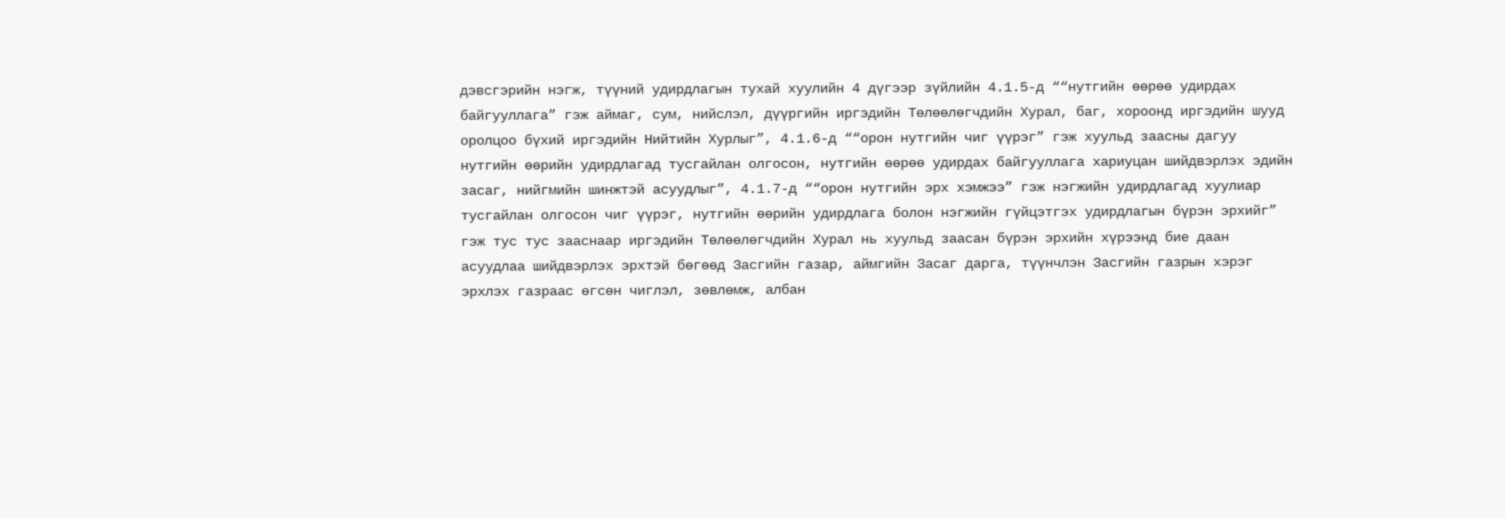дэвсгэрийн нэгж, түүний удирдлагын тухай хуулийн 4 дүгээр зүйлийн 4.1.5-д ““нутгийн өөрөө удирдах байгууллага” гэж аймаг, сум, нийслэл, дүүргийн иргэдийн Төлөөлөгчдийн Хурал, баг, хороонд иргэдийн шууд оролцоо бүхий иргэдийн Нийтийн Хурлыг”, 4.1.6-д ““орон нутгийн чиг үүрэг” гэж хуульд заасны дагуу нутгийн өөрийн удирдлагад тусгайлан олгосон, нутгийн өөрөө удирдах байгууллага хариуцан шийдвэрлэх эдийн засаг, нийгмийн шинжтэй асуудлыг”, 4.1.7-д ““орон нутгийн эрх хэмжээ” гэж нэгжийн удирдлагад хуулиар тусгайлан олгосон чиг үүрэг, нутгийн өөрийн удирдлага болон нэгжийн гүйцэтгэх удирдлагын бүрэн эрхийг” гэж тус тус зааснаар иргэдийн Төлөөлөгчдийн Хурал нь хуульд заасан бүрэн эрхийн хүрээнд бие даан асуудлаа шийдвэрлэх эрхтэй бөгөөд Засгийн газар, аймгийн Засаг дарга, түүнчлэн Засгийн газрын хэрэг эрхлэх газраас өгсөн чиглэл, зөвлөмж, албан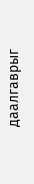даалгаврыг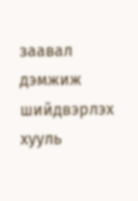заавал дэмжиж шийдвэрлэх хууль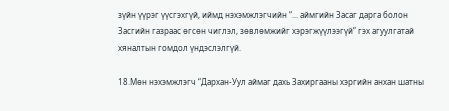зүйн үүрэг үүсгэхгүй, иймд нэхэмжлэгчийн “... аймгийн Засаг дарга болон Засгийн газраас өгсөн чиглэл, зөвлөмжийг хэрэгжүүлээгүй” гэх агуулгатай хяналтын гомдол үндэслэлгүй.

18.Мөн нэхэмжлэгч “Дархан-Уул аймаг дахь Захиргааны хэргийн анхан шатны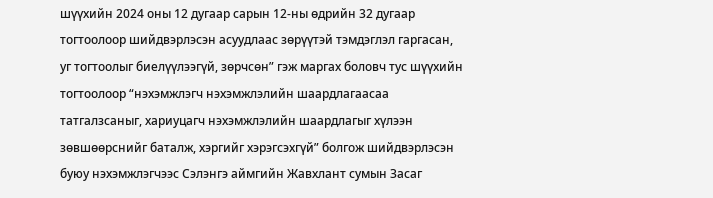шүүхийн 2024 оны 12 дугаар сарын 12-ны өдрийн 32 дугаар тогтоолоор шийдвэрлэсэн асуудлаас зөрүүтэй тэмдэглэл гаргасан, уг тогтоолыг биелүүлээгүй, зөрчсөн” гэж маргах боловч тус шүүхийн тогтоолоор “нэхэмжлэгч нэхэмжлэлийн шаардлагаасаа татгалзсаныг, хариуцагч нэхэмжлэлийн шаардлагыг хүлээн зөвшөөрснийг баталж, хэргийг хэрэгсэхгүй” болгож шийдвэрлэсэн буюу нэхэмжлэгчээс Сэлэнгэ аймгийн Жавхлант сумын Засаг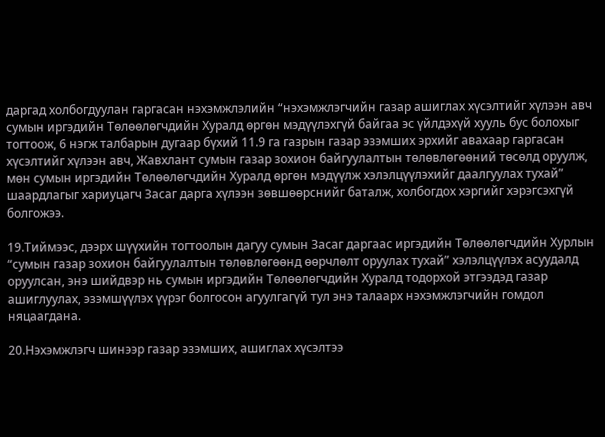даргад холбогдуулан гаргасан нэхэмжлэлийн “нэхэмжлэгчийн газар ашиглах хүсэлтийг хүлээн авч сумын иргэдийн Төлөөлөгчдийн Хуралд өргөн мэдүүлэхгүй байгаа эс үйлдэхүй хууль бус болохыг тогтоож, 6 нэгж талбарын дугаар бүхий 11.9 га газрын газар эзэмших эрхийг авахаар гаргасан хүсэлтийг хүлээн авч, Жавхлант сумын газар зохион байгуулалтын төлөвлөгөөний төсөлд оруулж, мөн сумын иргэдийн Төлөөлөгчдийн Хуралд өргөн мэдүүлж хэлэлцүүлэхийг даалгуулах тухай” шаардлагыг хариуцагч Засаг дарга хүлээн зөвшөөрснийг баталж, холбогдох хэргийг хэрэгсэхгүй болгожээ.

19.Тиймээс, дээрх шүүхийн тогтоолын дагуу сумын Засаг даргаас иргэдийн Төлөөлөгчдийн Хурлын “сумын газар зохион байгуулалтын төлөвлөгөөнд өөрчлөлт оруулах тухай” хэлэлцүүлэх асуудалд оруулсан, энэ шийдвэр нь сумын иргэдийн Төлөөлөгчдийн Хуралд тодорхой этгээдэд газар ашиглуулах, эзэмшүүлэх үүрэг болгосон агуулгагүй тул энэ талаарх нэхэмжлэгчийн гомдол няцаагдана.

20.Нэхэмжлэгч шинээр газар эзэмших, ашиглах хүсэлтээ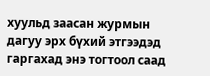хуульд заасан журмын дагуу эрх бүхий этгээдэд гаргахад энэ тогтоол саад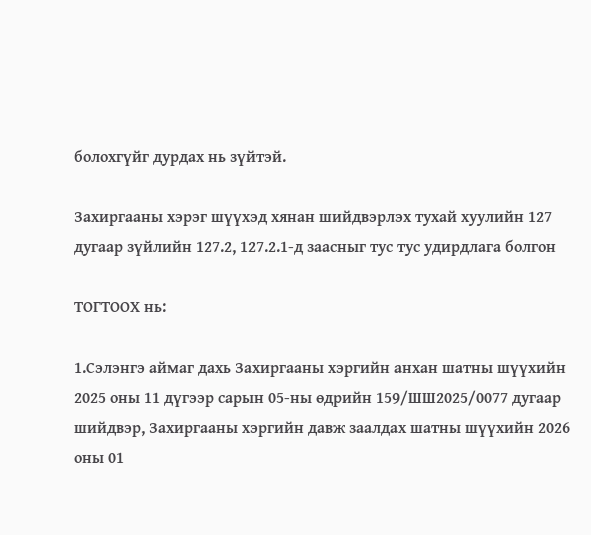болохгүйг дурдах нь зүйтэй.

Захиргааны хэрэг шүүхэд хянан шийдвэрлэх тухай хуулийн 127 дугаар зүйлийн 127.2, 127.2.1-д заасныг тус тус удирдлага болгон

ТОГТООХ нь:

1.Сэлэнгэ аймаг дахь Захиргааны хэргийн анхан шатны шүүхийн 2025 оны 11 дүгээр сарын 05-ны өдрийн 159/ШШ2025/0077 дугаар шийдвэр, Захиргааны хэргийн давж заалдах шатны шүүхийн 2026 оны 01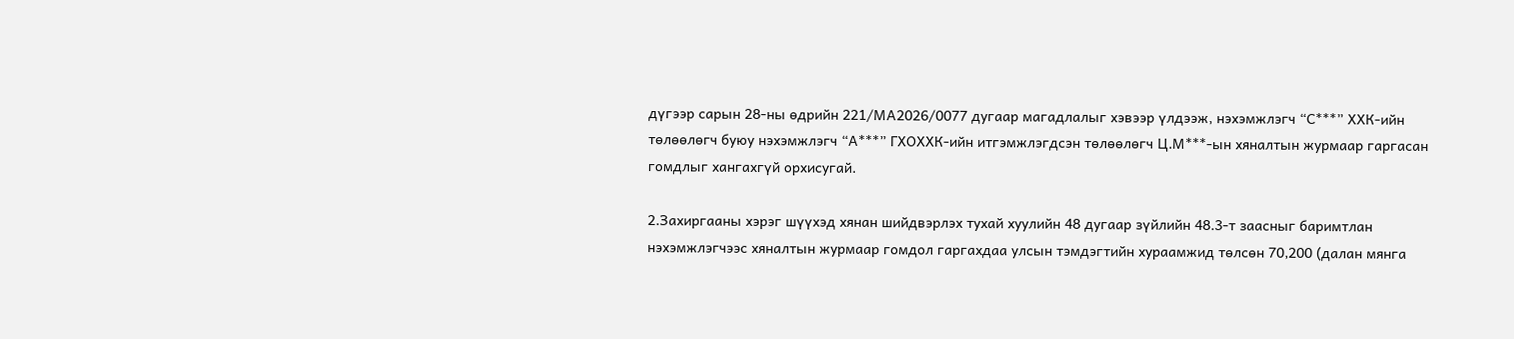дүгээр сарын 28-ны өдрийн 221/МА2026/0077 дугаар магадлалыг хэвээр үлдээж, нэхэмжлэгч “С***” ХХК-ийн төлөөлөгч буюу нэхэмжлэгч “А***” ГХОХХК-ийн итгэмжлэгдсэн төлөөлөгч Ц.М***-ын хяналтын журмаар гаргасан гомдлыг хангахгүй орхисугай.

2.Захиргааны хэрэг шүүхэд хянан шийдвэрлэх тухай хуулийн 48 дугаар зүйлийн 48.3-т заасныг баримтлан нэхэмжлэгчээс хяналтын журмаар гомдол гаргахдаа улсын тэмдэгтийн хураамжид төлсөн 70,200 (далан мянга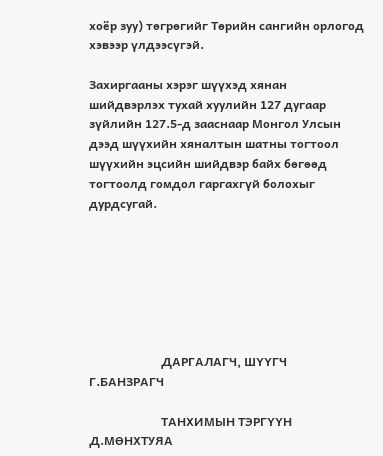хоёр зуу) төгрөгийг Төрийн сангийн орлогод хэвээр үлдээсүгэй.

Захиргааны хэрэг шүүхэд хянан шийдвэрлэх тухай хуулийн 127 дугаар зүйлийн 127.5-д зааснаар Монгол Улсын дээд шүүхийн хяналтын шатны тогтоол шүүхийн эцсийн шийдвэр байх бөгөөд тогтоолд гомдол гаргахгүй болохыг дурдсугай.







                        ДАРГАЛАГЧ, ШҮҮГЧ                                              Г.БАНЗРАГЧ

                        ТАНХИМЫН ТЭРГҮҮН                                          Д.МӨНХТУЯА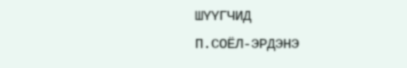ШҮҮГЧИД                                                                 П.СОЁЛ-ЭРДЭНЭ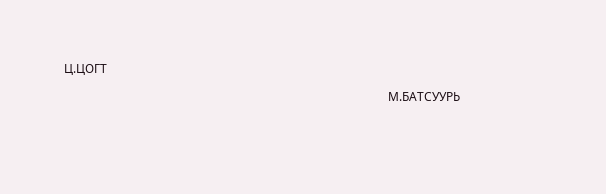Ц.ЦОГТ

                                                                                                            М.БАТСУУРЬ